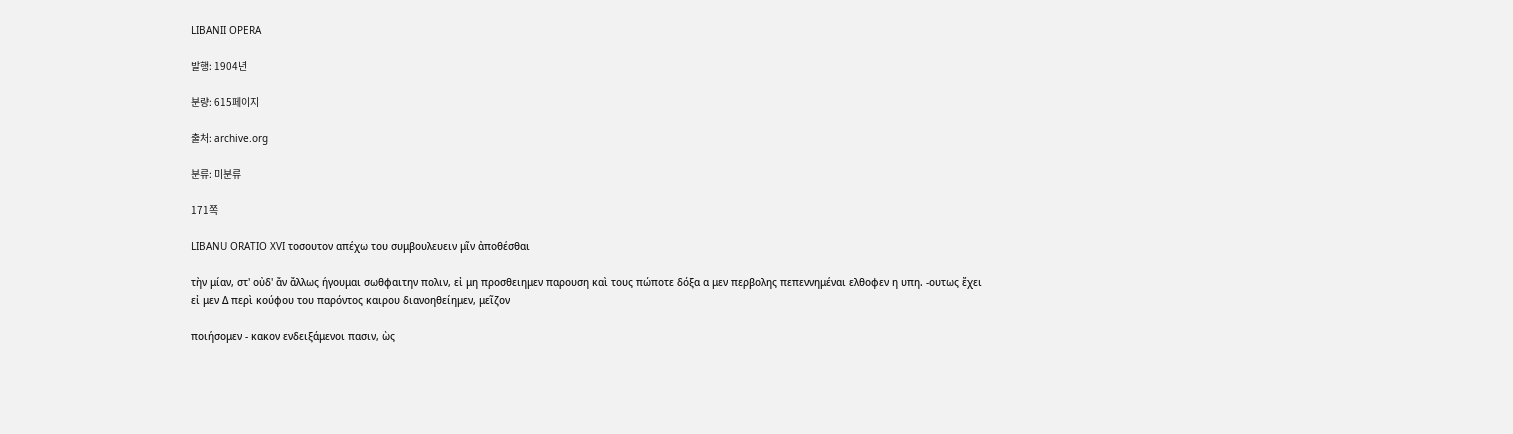LIBANII OPERA

발행: 1904년

분량: 615페이지

출처: archive.org

분류: 미분류

171쪽

LIBANU ORATIO XVI τοσουτον απέχω του συμβουλευειν μῖν ἀποθέσθαι

τὴν μίαν, στ' οὐδ' ἄν ἄλλως ήγουμαι σωθφαιτην πολιν, εἰ μη προσθειημεν παρουση καὶ τους πώποτε δόξα α μεν περβολης πεπεννημέναι ελθοφεν η υπη. -ουτως ἔχει εἰ μεν Δ περὶ κούφου του παρόντος καιρου διανοηθείημεν, μεῖζον

ποιήσομεν - κακον ενδειξάμενοι πασιν, ὼς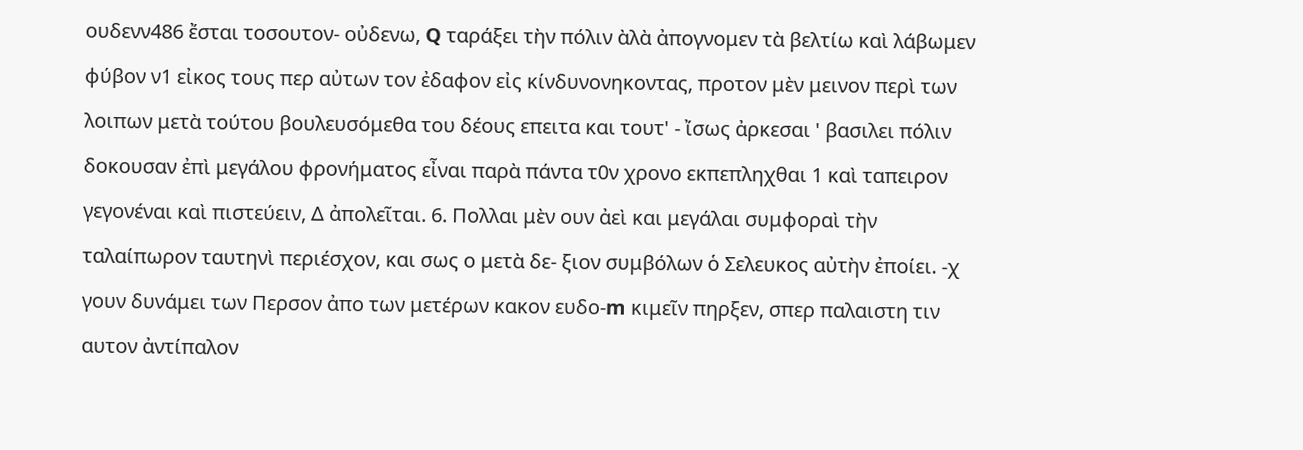ουδενν486 ἔσται τοσουτον- οὐδενω, Q ταράξει τὴν πόλιν ὰλὰ ἀπογνομεν τὰ βελτίω καὶ λάβωμεν φύβον ν1 εἰκος τους περ αὐτων τον ἐδαφον εἰς κίνδυνονηκοντας, προτον μὲν μεινον περὶ των λοιπων μετὰ τούτου βουλευσόμεθα του δέους επειτα και τουτ' - ἴσως ἀρκεσαι ' βασιλει πόλιν δοκουσαν ἐπὶ μεγάλου φρονήματος εἶναι παρὰ πάντα τ0ν χρονο εκπεπληχθαι 1 καὶ ταπειρον γεγονέναι καὶ πιστεύειν, Δ ἀπολεῖται. 6. Πολλαι μὲν ουν ἀεὶ και μεγάλαι συμφοραὶ τὴν ταλαίπωρον ταυτηνὶ περιέσχον, και σως ο μετὰ δε- ξιον συμβόλων ὁ Σελευκος αὐτὴν ἐποίει. -χ γουν δυνάμει των Περσον ἀπο των μετέρων κακον ευδο-m κιμεῖν πηρξεν, σπερ παλαιστη τιν αυτον ἀντίπαλον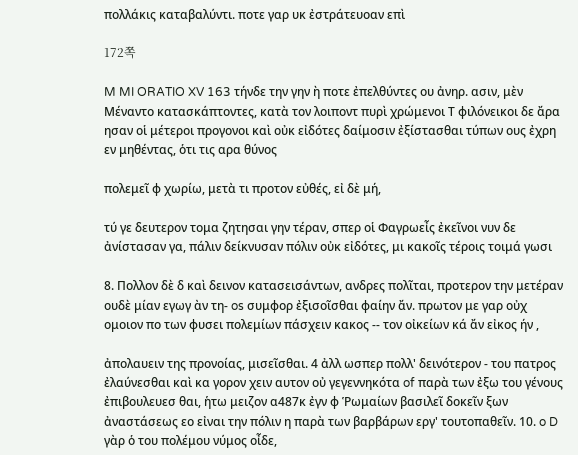πολλάκις καταβαλύντι. ποτε γαρ υκ ἐστράτευοαν επὶ

172쪽

M MI ORATIO XV 163 τήνδε την γην ὴ ποτε ἐπελθύντες ου ἀνηρ. ασιν, μὲν Μέναντο κατασκάπτοντες, κατὰ τον λοιποντ πυρὶ χρώμενοι Τ φιλόνεικοι δε ἄρα ησαν οἱ μέτεροι προγονοι καὶ οὐκ εἰδότες δαίμοσιν ἐξίστασθαι τύπων ους ἐχρη εν μηθέντας, ὁτι τις αρα θύνος

πολεμεῖ φ χωρίω, μετὰ τι προτον εὐθές, εἰ δὲ μή,

τύ γε δευτερον τομα ζητησαι γην τέραν, σπερ οἱ Φαγρωεἶς ἐκεῖνοι νυν δε ἀνίστασαν γα, πάλιν δείκνυσαν πόλιν οὐκ εἰδότες, μι κακοῖς τέροις τοιμά γωσι

8. Πολλον δὲ δ καὶ δεινον κατασεισάντων, ανδρες πολῖται, προτερον την μετέραν ουδὲ μίαν εγωγ ὰν τη- os συμφορ ἐξισοῖσθαι φαίην ἄν. πρωτον με γαρ οὐχ ομοιον πο των φυσει πολεμίων πάσχειν κακος -- τον οἰκείων κά ἄν εἰκος ήν ,

ἀπολαυειν της προνοίας, μισεῖσθαι. 4 ἀλλ ωσπερ πολλ' δεινότερον - του πατρος ἐλαύνεσθαι καὶ κα γορον χειν αυτον οὐ γεγεννηκότα of παρὰ των ἐξω του γένους ἐπιβουλευεσ θαι, ἡτω μειζον α487κ ἐγν φ Ῥωμαίων βασιλεῖ δοκεῖν ξων ἀναστάσεως εο εἰναι την πόλιν η παρὰ των βαρβάρων εργ' τουτοπαθεῖν. 10. o D γὰρ ὁ του πολέμου νύμος οἶδε,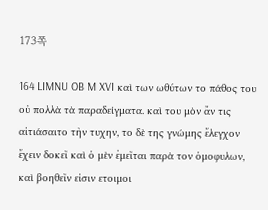173쪽

164 LIMNU OB M XVI καὶ των ωθύτων το πάθος του οὐ πολλὰ τὰ παραδείγματα. καὶ του μὸν ἄν τις αἰτιάσαιτο τὴν τυχην, το δὲ της γνώμης ἔλεγχον ἔχειν δοκεῖ καὶ ὁ μὲν ἐμεῖται παρὰ τον ὁμοφυλων, καὶ βοηθεῖν εἰσιν ετοιμοι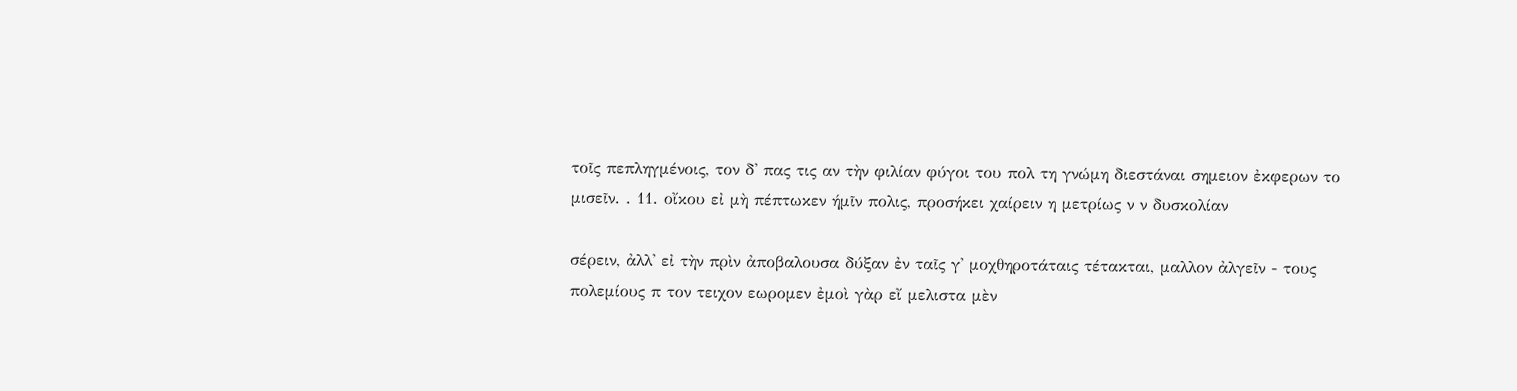τοῖς πεπληγμένοις, τον δ' πας τις αν τὴν φιλίαν φύγοι του πολ τη γνώμη διεστάναι σημειον ἐκφερων το μισεῖν. . 11. οἴκου εἰ μὴ πέπτωκεν ήμῖν πολις, προσήκει χαίρειν η μετρίως ν ν δυσκολίαν

σέρειν, ἀλλ' εἰ τὴν πρὶν ἀποβαλουσα δύξαν ἐν ταῖς γ' μοχθηροτάταις τέτακται, μαλλον ἀλγεῖν - τους πολεμίους π τον τειχον εωρομεν ἐμοὶ γὰρ εἴ μελιστα μὲν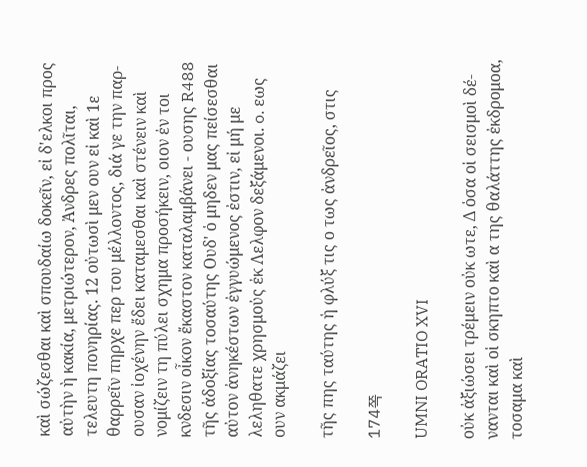καὶ σώζεσθαι καὶ σπουδαίω δοκεῖν, εἰ δ'ελκοι προς αὐτὴν ὴ κακία, μετριώτερον, Ἀνδρες πολῖται, τελευτη πονηρίας. 12 οὐτωσὶ μεν ουν εἰ καὶ 1ε θαρρεῖν πηρχε περ του μέλλοντος, διά γε την παρ- ουσαν ἰοχένην ἔδει καταμεσθαι καὶ στένειν καὶ νομίζειν τη πύλει σχημα προσήκειν, οιον ἐν τοι κνδεσιν οἶκον ἔκαστον καταλαμβάνει - ουσης R488 τῆς ἀδοξίας τοσαύτης Ουδ' ὁ μηδεν μας πείσεσθαι αὐτον ἀνηκέστων ἐγγυώμενος ἐστιν, εἰ μή με λεληθατε χρησμοὐς ἐκ Λελφον δεξάμενοι. o. εως ουν ακμάζει

τῆς πης ταύτης ἡ φλύξ τις ο τως ἀνδρεῖος, στις

174쪽

UMNI ORATIO XVI

οὐκ ἀξιώσει τρέμειν οὐκ ωτε, Δ ὁσα οἱ σεισμοὶ δέ- νανται καὶ οἱ σκηπτο καὶ α της θαλάττης ἐκδρομοα, τοσαμα καὶ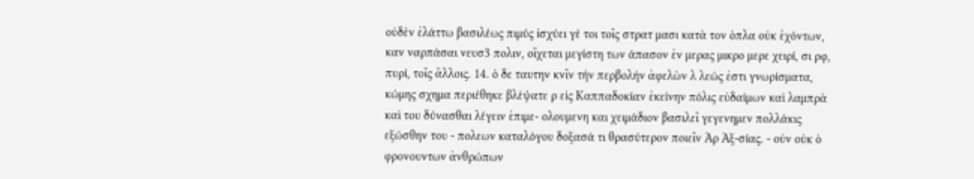οὐδὲν ἐλάττω βασιλέως πιμύς ἰσχύει γέ τοι τοῖς στρατ μασι κατὰ τον ὁπλα οὐκ ἐχόντων, καν ναρπάσαι νευσ3 πολιν, οἴχεται μεγίστη των άπασον ἐν μερας μικρο μερε χειρί, σι ρφ, πυρί, τοῖς ἄλλοις. 14. ὁ δε ταυτην κνῖν τὴν περβολὴν ἀφελὼν λ λεώς ἐστι γνωρίσματα, κώμης σχημα περιέθηκε βλέψατε ρ εἰς Καππαδοκίαν ἐκείνην πόλις εὐδαίμων καὶ λαμπρὰ καὶ του δύνασθαι λέγειν ἐπιμε- ολουμενη και χειμάδιον βασιλεῖ γεγενημεν πολλάκις εξώσθην του - πολεων καταλόγου δοξασά τι θρασύτερον ποιεῖν Ἀρ Ἀξ-σίας. - οὐν οὐκ ὁ φρονουντων ἀνθρώπων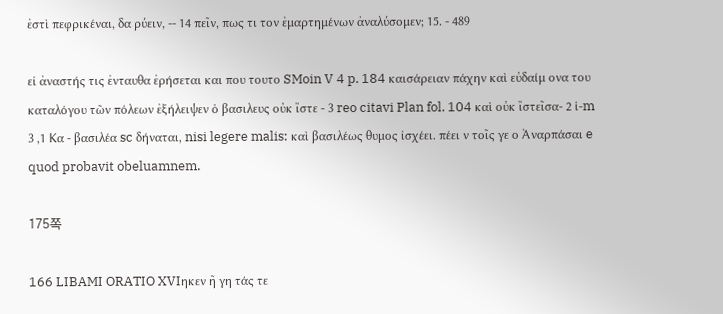ἐστὶ πεφρικέναι, δα ρύειν, -- 14 πεῖν, πως τι τον ἐμαρτημένων ἀναλύσομεν; 15. - 489

εἰ ἀναστής τις ἐνταυθα ἐρήσεται και που τουτο SMoin V 4 p. 184 καισάρειαν πάχην καὶ εὐδαίμ ονα του καταλόγου τῶν πόλεων ἐξήλειψεν ὁ βασιλευς οὐκ ἴστε - 3 reo citavi Plan fol. 104 καὶ οὐκ ἴστεῖσα- 2 ἱ-m 3 ,1 Κα - βασιλέα sc δήναται, nisi legere malis: καὶ βασιλέως θυμος ἰσχέει. πέει ν τοῖς γε ο Ἀναρπάσαι e quod probavit obeluamnem.

175쪽

166 LIBAMI ORATIO XVIηκεν ῆ γη τάς τε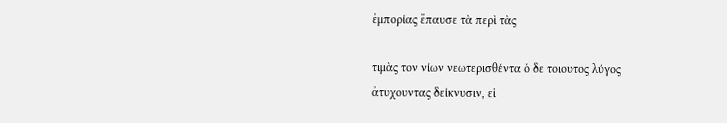ἐμπορίας ἔπαυσε τὰ περὶ τὰς

τιμὰς τον νίων νεωτερισθέντα ὁ δε τοιουτος λύγος ἀτυχουντας δείκνυσιν, εἰ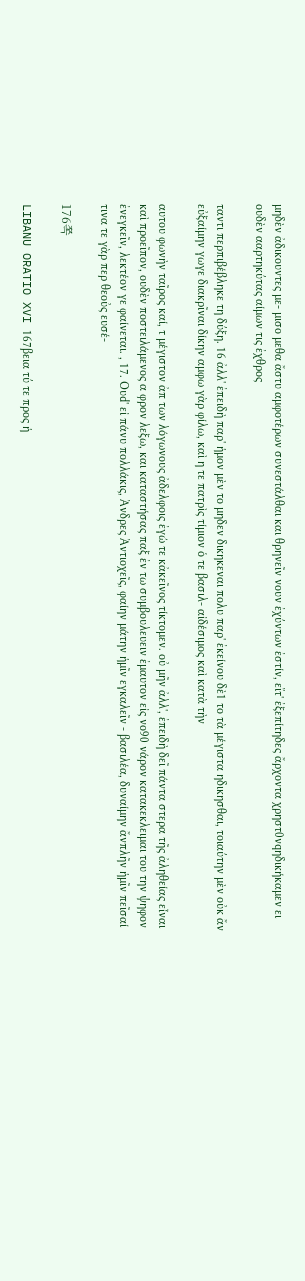μηδὲν ἀδικουντες με- μισο μεθα ἄστυ αμφοτέρων συνεστάλθαι και θρηνεῖν νουν ἐχύντων ἐστίν, εἴτ' ἐξεπίτηδες ἄρχοντα χρηστ0νqηδικήκαμεν ει ουδὲν ααρτηκύτας αίμων τις ἐχθρος

ταντι περπιβέβληκε τη δύξη. 16 ἀλλ' ἐπειδὴ παρ' ἡμον μὲν το μηδεν δικηκεναι πολυ παρ' ἐκείνου δὲ1 το τὰ μέγιστα ηδικησθαι, τοιαύτην μὲν οὐκ ἄν εὐξαίμην γωγε διακρῖναι δίκην αμφω γὰρ φίλω, καὶ η τε πατρὶς τίμιον ὁ τε βασιλ- αἰδέσιμος καὶ κατὰ τὴν

αυτου φωνὴν ταῖρος καί, τ μέγιστον ἀπ των λόγωνους ἀδελφοις ἐγώ τε κἀκεῖνος τίκτομεν. οὐ μῆν ἀλλ', ἐπειδὴ δεῖ πάντα στερα τῆς ἀληθείας εἶναι καὶ προεῖπον, ουδὲν ποστειλάμενος α φρον λεξω, και καταστήσας παξ ἐν τω συμβουλευειν ἐμαυτον εἰς νο90 νάρον κατακεκλειμαι του την ψηφον ἐνεγκεῖν, λεκτέον γε φαίνεται. , 17. Ουd' εἰ πάνυ πολλάκις, Ἀνδρες Ἀντιοχεῖς, φαίην μάτην ἡμῖν εγκαλεῖν - βασιλέα, δυναίμην ἄνπλῆν ἡμῖν πεῖσαί τινα τε γὰρ περ θεοὐς ευσέ-

176쪽

LIBANU ORATIO XVI 167βεια τύ τε προς ἡ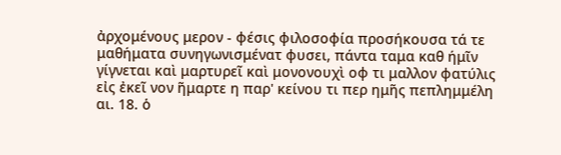ἀρχομένους μερον - φέσις φιλοσοφία προσήκουσα τά τε μαθήματα συνηγωνισμένατ φυσει, πάντα ταμα καθ ήμῖν γίγνεται καὶ μαρτυρεῖ καὶ μονονουχὶ οφ τι μαλλον φατύλις εἰς ἐκεῖ νον ῆμαρτε η παρ' κείνου τι περ ημῆς πεπλημμέλη αι. 18. ὁ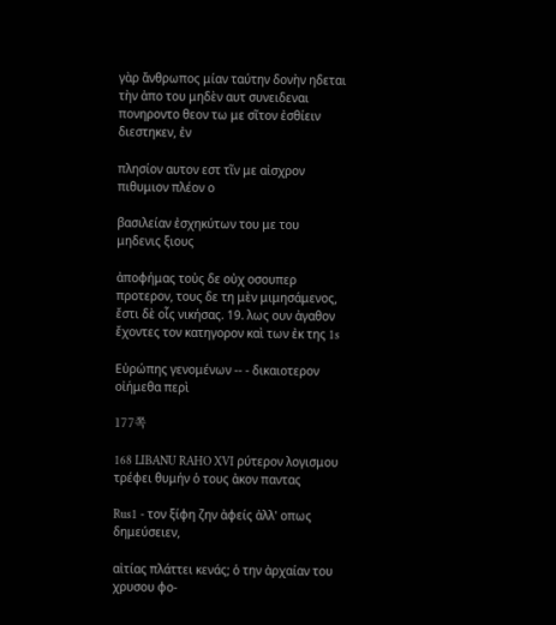γὰρ ἄνθρωπος μίαν ταύτην δονὴν ηδεται τὴν ἀπο του μηδὲν αυτ συνειδεναι πονηροντο θεον τω με σῖτον ἐσθίειν διεστηκεν, ἐν

πλησίον αυτον εστ τῖν με αἰσχρον πιθυμιον πλέον ο

βασιλείαν ἐσχηκύτων του με του μηδενις ξιους

ἀποφήμας τοὐς δε οὐχ οσουπερ προτερον, τους δε τη μὲν μιμησάμενος, ἔστι δὲ οἷς νικήσας. 19. λως ουν ἀγαθον ἔχοντες τον κατηγορον καὶ των ἐκ της 1s

Εὐρώπης γενομένων -- - δικαιοτερον οἰήμεθα περὶ

177쪽

168 LIBANU RAHO XVI ρύτερον λογισμου τρέφει θυμήν ὁ τους ἀκον παντας

Rus1 - τον ξίφη ζην ἀφείς ἀλλ' οπως δημεύσειεν,

αἰτίας πλάττει κενάς; ὁ την ἀρχαίαν του χρυσου φο-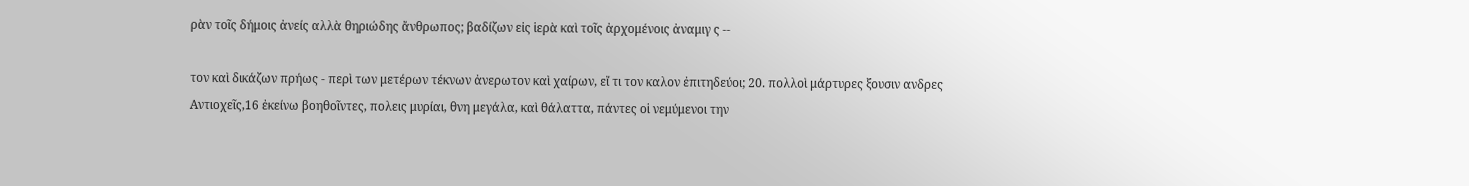ρὰν τοῖς δήμοις ἀνείς αλλὰ θηριώδης ἄνθρωπος; βαδίζων εἰς ἱερὰ καὶ τοῖς ἀρχομένοις ἀναμιγ ς --

τον καὶ δικάζων πρήως - περὶ των μετέρων τέκνων ἀνερωτον καὶ χαίρων, εἴ τι τον καλον ἐπιτηδεύοι; 20. πολλοὶ μάρτυρες ξουσιν ανδρες Αντιοχεῖς,16 ἐκείνω βοηθοῖντες, πολεις μυρίαι, θνη μεγάλα, καὶ θάλαττα, πάντες οἱ νεμύμενοι την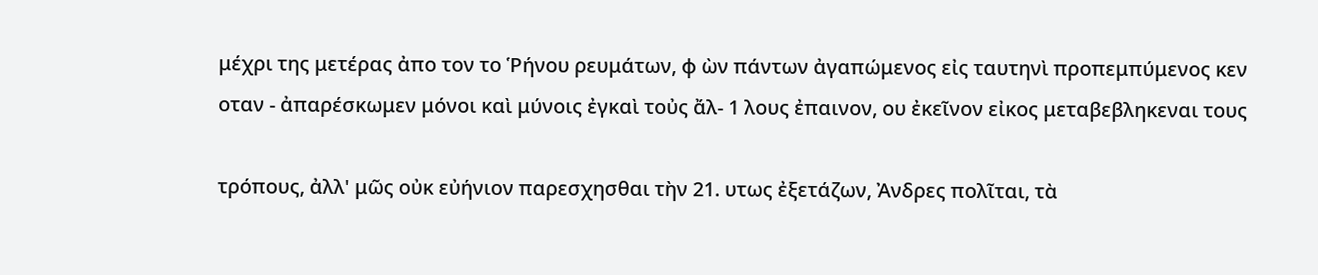μέχρι της μετέρας ἀπο τον το Ῥήνου ρευμάτων, φ ὼν πάντων ἀγαπώμενος εἰς ταυτηνὶ προπεμπύμενος κεν οταν - ἀπαρέσκωμεν μόνοι καὶ μύνοις ἐγκαὶ τοὐς ἄλ- 1 λους ἐπαινον, ου ἐκεῖνον εἰκος μεταβεβληκεναι τους

τρόπους, ἀλλ' μῶς οὐκ εὐήνιον παρεσχησθαι τὴν 21. υτως ἐξετάζων, Ἀνδρες πολῖται, τὰ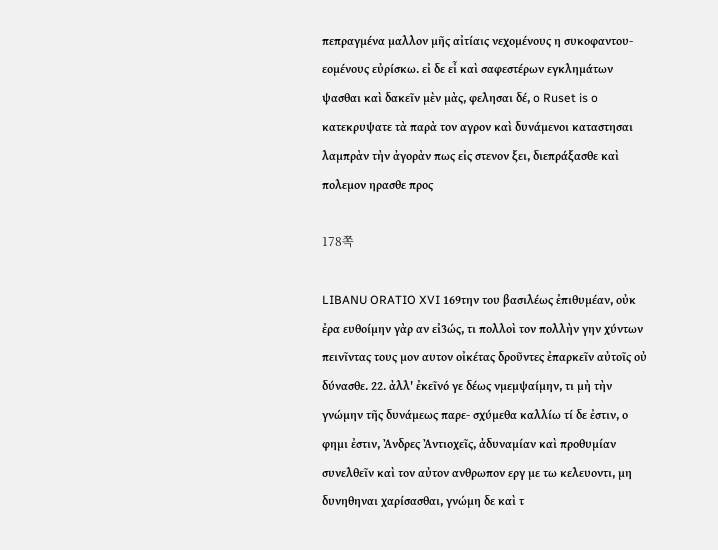πεπραγμένα μαλλον μῆς αἰτίαις νεχομένους η συκοφαντου-εομένους εὐρίσκω. εἰ δε εἶ καὶ σαφεστέρων εγκλημάτων ψασθαι καὶ δακεῖν μὲν μὰς, φελησαι δέ, o Ruset is o κατεκρυψατε τὰ παρὰ τον αγρον καὶ δυνάμενοι καταστησαι λαμπρὰν τὴν ἀγορὰν πως εἰς στενον ξει, διεπράξασθε καὶ πολεμον ηρασθε προς

178쪽

LIBANU ORATIO XVI 169την του βασιλέως ἐπιθυμέαν, οὐκ ἐρα ευθοίμην γὰρ αν εἰ3ώς, τι πολλοὶ τον πολλὴν γην χύντων πεινῖντας τους μον αυτον οἰκέτας δροῦντες ἐπαρκεῖν αὐτοῖς οὐ δύνασθε. 22. ἀλλ' ἐκεῖνό γε δέως νμεμψαίμην, τι μὴ τὴν γνώμην τῆς δυνάμεως παρε- σχύμεθα καλλίω τί δε ἐστιν, ο φημι ἐστιν, Ἀνδρες Ἀντιοχεῖς, ἀδυναμίαν καὶ προθυμίαν συνελθεῖν καὶ τον αὐτον ανθρωπον εργ με τω κελευοντι, μη δυνηθηναι χαρίσασθαι, γνώμη δε καὶ τ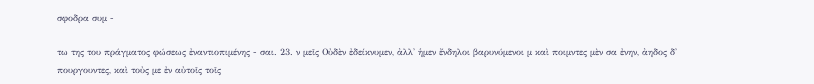σφοδρα συμ -

τω της του πράγματος φώσεως ἐναντιοπιμένης - σαι. 23. ν μεῖς Οὐδὲν ἐδείκνυμεν, ἀλλ' ἡμεν ἔνδηλοι βαρυνύμενοι μ καὶ ποιμντες μὲν σα ἐνην, ἀηδος δ' πουργουντες, καὶ τοὐς με ἐν αὐτοῖς τοῖς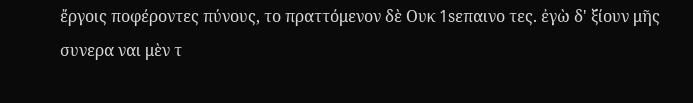ἔργοις ποφέροντες πύνους, το πραττόμενον δὲ Ουκ 1sεπαινο τες. ἐγὼ δ' ξίουν μῆς συνερα ναι μὲν τ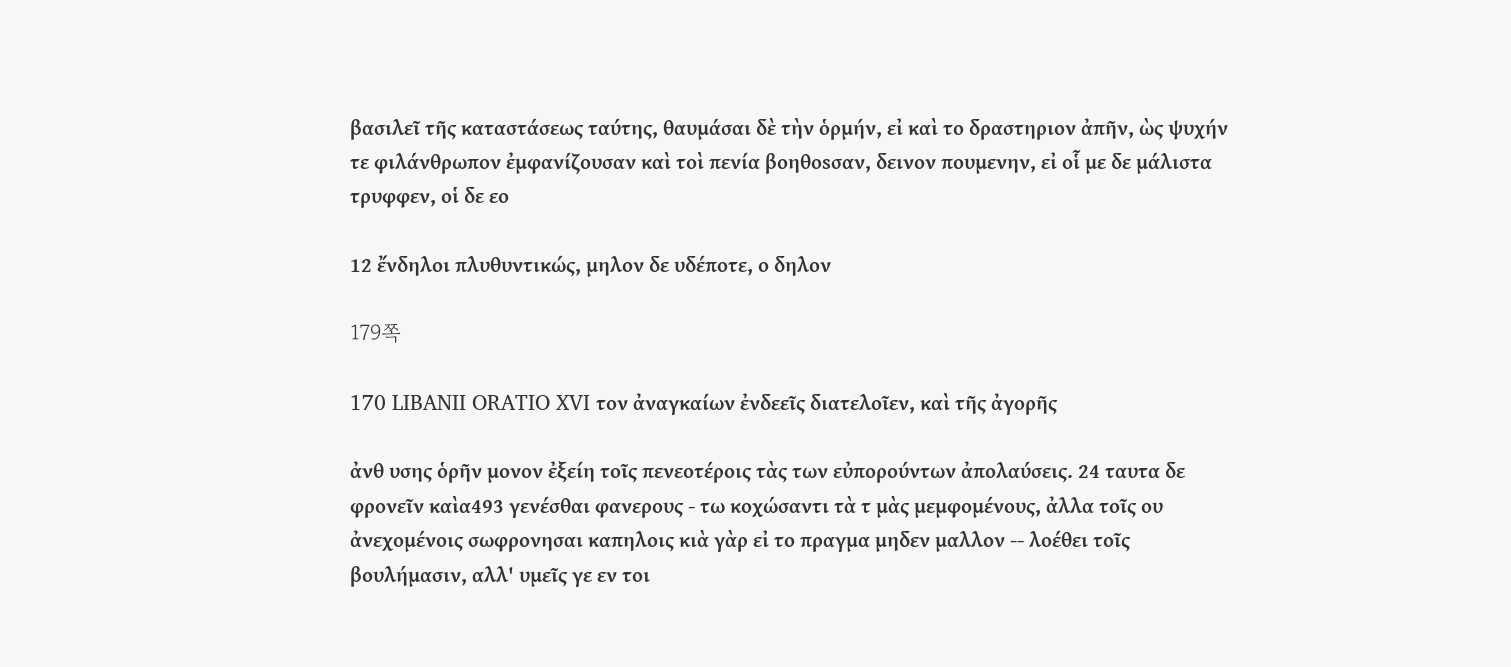βασιλεῖ τῆς καταστάσεως ταύτης, θαυμάσαι δὲ τὴν ὁρμήν, εἰ καὶ το δραστηριον ἀπῆν, ὼς ψυχήν τε φιλάνθρωπον ἐμφανίζουσαν καὶ τοὶ πενία βοηθοsσαν, δεινον πουμενην, εἰ οἷ με δε μάλιστα τρυφφεν, οἱ δε εο

12 ἔνδηλοι πλυθυντικώς, μηλον δε υδέποτε, ο δηλον

179쪽

170 LIBANII ORATIO XVI τον ἀναγκαίων ἐνδεεῖς διατελοῖεν, καὶ τῆς ἀγορῆς

ἀνθ υσης ὁρῆν μονον ἐξείη τοῖς πενεοτέροις τὰς των εὐπορούντων ἀπολαύσεις. 24 ταυτα δε φρονεῖν καὶα493 γενέσθαι φανερους - τω κοχώσαντι τὰ τ μὰς μεμφομένους, ἀλλα τοῖς ου ἀνεχομένοις σωφρονησαι καπηλοις κιὰ γὰρ εἰ το πραγμα μηδεν μαλλον -- λοέθει τοῖς βουλήμασιν, αλλ' υμεῖς γε εν τοι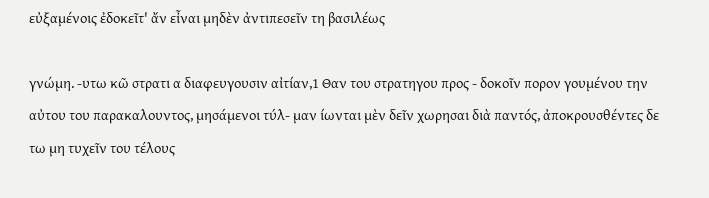εὐξαμένοις ἐδοκεῖτ' ἄν εἶναι μηδὲν ἀντιπεσεῖν τη βασιλέως

γνώμη. -υτω κῶ στρατι α διαφευγουσιν αἰτίαν,1 Θαν του στρατηγου προς - δοκοῖν πορον γουμένου την αὐτου του παρακαλουντος, μησάμενοι τύλ- μαν ίωνται μὲν δεῖν χωρησαι διὰ παντός, ἀποκρουσθέντες δε τω μη τυχεῖν του τέλους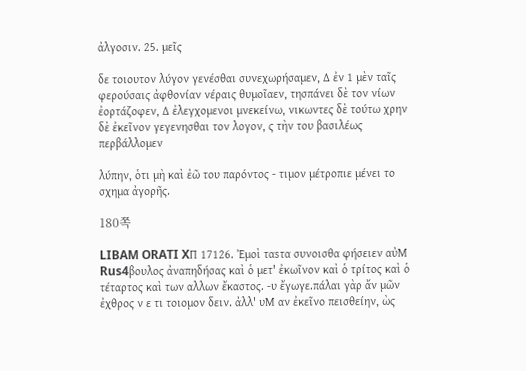ἀλγοσιν. 25. μεῖς

δε τοιουτον λύγον γενέσθαι συνεχωρήσαμεν, Δ ἐν 1 μὲν ταῖς φερούσαις ἀφθονίαν νέραις θυμοῖαεν, τησπάνει δὲ τον νίων ἐορτάζοφεν, Δ ἐλεγχομενοι μνεκείνω, νικωντες δὲ τούτω χρην δὲ ἐκεῖνον γεγενησθαι τον λογον, ς τὴν του βασιλέως περβάλλομεν

λύπην, ὁτι μὴ καὶ ἐῶ του παρόντος - τιμον μέτροπιε μένει το σχημα ἀγορῆς.

180쪽

LIBAM ORATI XΠ 17126. Ἐμοὶ ταsτα συνοισθα φήσειεν αὐM Rus4βουλος ἀναπηδήσας καὶ ὁ μετ' ἐκωῖνον καὶ ὁ τρίτος καὶ ὁ τέταρτος καὶ των αλλων ἔκαστος. -υ ἔγωγε.πάλαι γὰρ ἄν μῶν ἐχθρος ν ε τι τοιομον δειν. ἀλλ' υM αν ἐκεῖνο πεισθείην, ὼς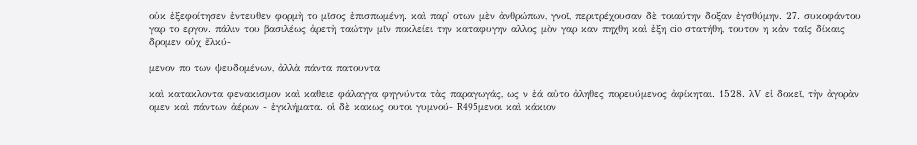οὐκ ἐξεφοίτησεν ἐντευθεν φορμὴ το μῖσος ἐπισπωμένη. καὶ παρ' οτων μὲν ἀνθρώπων, γνοῖ, περιτρέχουσαν δὲ τοιαύτην δοξαν ἐγσθύμην. 27. συκοφάντου γαρ το εργον. πάλιν του βασιλέως ἀρετὴ ταώτην μῖν ποκλείει την καταφυγην αλλος μὸν γαρ καν πηχθη καὶ ἐξη cio στατήθη, τουτον η κἀν ταῖς δίκαις δρομεν οὐχ ἔλκύ-

μενον πο των ψευδομένων, ἀλλὰ πάντα πατουντα

καὶ κατακλοντα φενακισμον καὶ καθειε φάλαγγα φηγνύντα τὰς παραγωγάς, ως ν ἐά αὐτο ἀληθες πορευύμενος ἀφίκηται. 1528. λV εἰ δοκεῖ, τὴν ἀγορὰν ομεν καὶ πάντων ἀέρων - ἐγκλήματα. οἱ δὲ κακως ουτοι γυμνού- R495μενοι καὶ κάκιον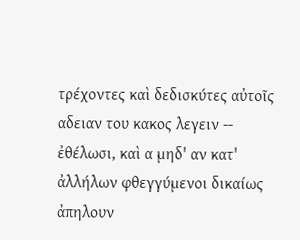τρέχοντες καὶ δεδισκύτες αὐτοῖς αδειαν του κακος λεγειν -- ἐθέλωσι, καὶ α μηδ' αν κατ' ἀλλήλων φθεγγύμενοι δικαίως ἀπηλουν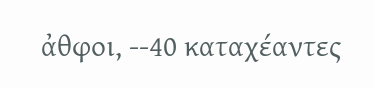ἀθφοι, --40 καταχέαντες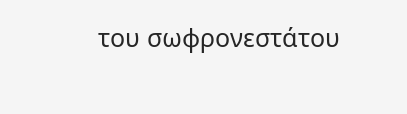του σωφρονεστάτου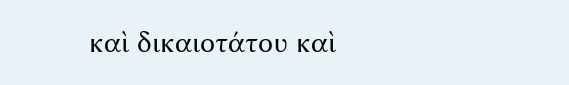καὶ δικαιοτάτου καὶ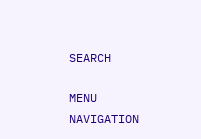SEARCH

MENU NAVIGATION